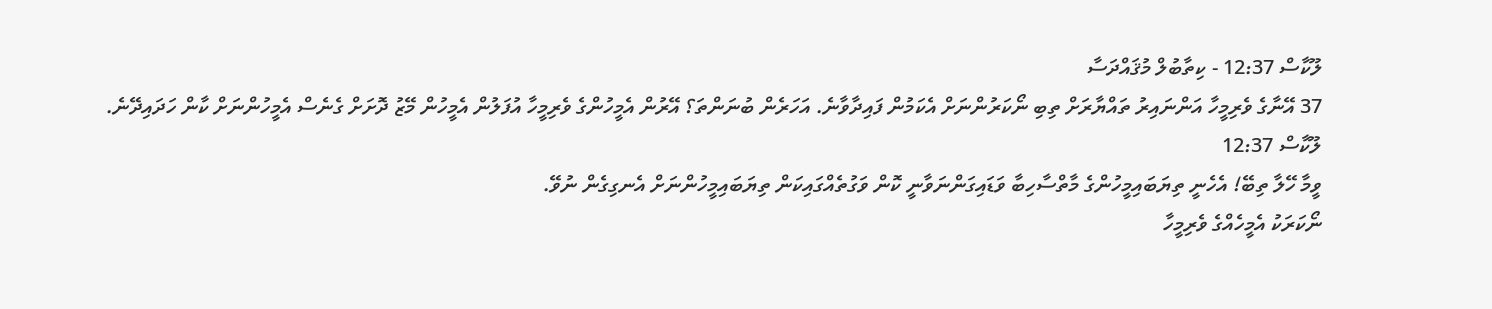ލޫކާސް 12:37 - ކިތާބުލް މުޤައްދަސާ
37 އޭނާގެ ވެރިމީހާ އަންނައިރު ތައްޔާރަށް ތިބި ނޯކަރުންނަށް އެކަމުން ފައިދާވާނެ. އަހަރެން ބުނަންތަ؟ އޭރުން އެމީހުންގެ ވެރިމީހާ އުފަލުން އެމީހުން މޭޒު ދޮށަށް ގެނެސް އެމީހުންނަށް ކާން ހަދައިދޭނެ.
ލޫކާސް 12:37
ވީމާ ހޭލާ ތިބޭ! އެހެނީ ތިޔަބައިމީހުންގެ މާތްސާހިބާ ވަޑައިގަންނަވާނީ ކޮން ވަގުތެއްގައިކަން ތިޔަބައިމީހުންނަށް އެނގިގެން ނުވޭ.
ނޯކަރަކު އެމީހެއްގެ ވެރިމީހާ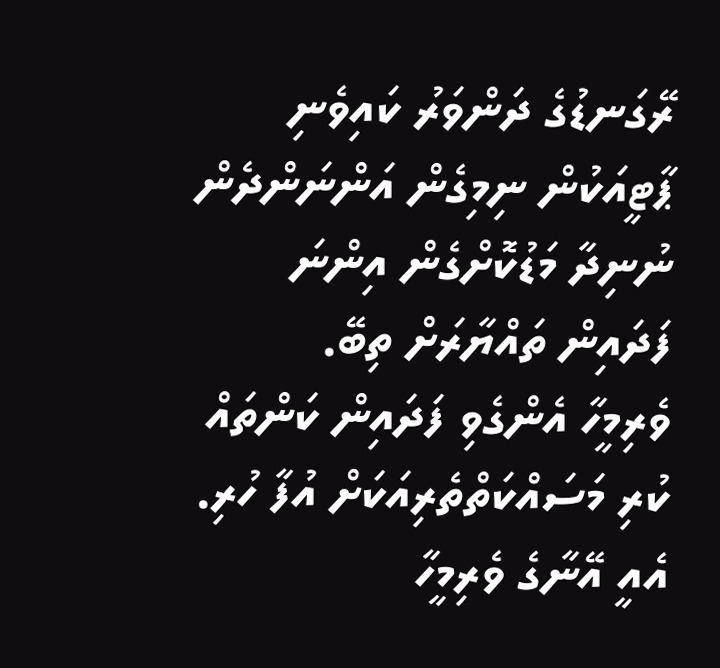ރޭގަނޑުގެ ދަންވަރު ކައިވެނި ޕާޓީއަކުން ނިމިގެން އަންނަންދެން ނުނިދާ މަޑުކޮށްގެން އިންނަ ފަދައިން ތައްޔާރަށް ތިބޭ.
ވެރިމީހާ އެންގެވި ފަދައިން ކަންތައް ކުރި މަސައްކަތްތެރިއަކަށް އުފާ ހުރި. އެއީ އޭނާގެ ވެރިމީހާ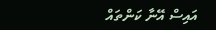އައިސް އޭނާ ކަންތައް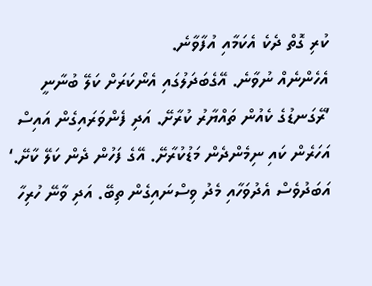ކުރި ގޮތް ދެކެ އެކަމާއި އުފާވާނެ.
އެހެންނެއް ނުވާނެ. އޭގެބަދަލުގައި އެނޯކަރަށް ކަލޭ ބުނާނީ ’ރޭގަނޑުގެ ކެއުން ތައްޔާރު ކުރާށޭ. އަދި ފެންވަރައިގެން އައިސް އަހަރެން ކައި ނިމެންދެން މަޑުކުރާށޭ. އޭގެ ފަހުން ދެން ކަލޭ ކާށޭ.‘
އަބަދުވެސް އެދުވަހާއި މެދު ވިސްނައިގެން ތިބޭ. އަދި ވާނޭ ހުރިހާ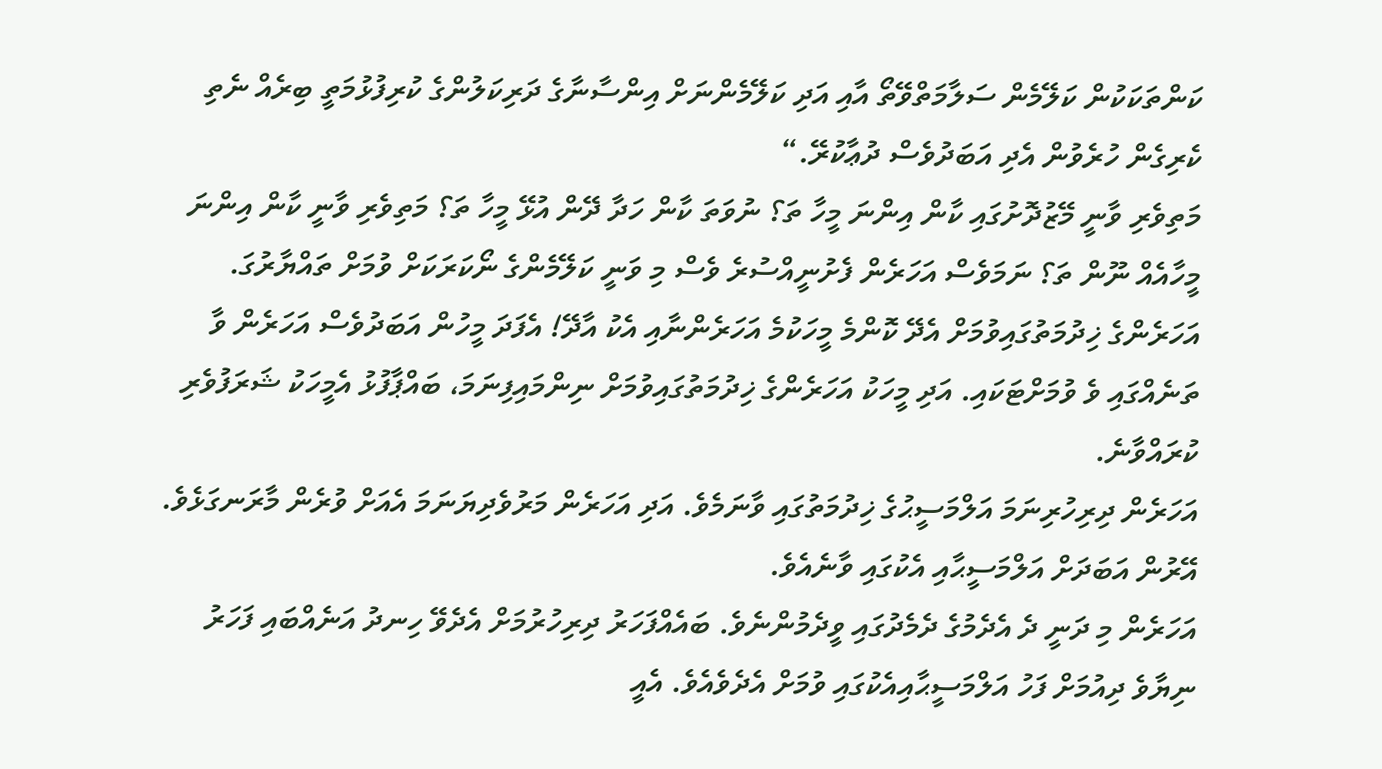ކަންތަކަކުން ކަލޭމެން ސަލާމަތްވޭތޯ އާއި އަދި ކަލޭމެންނަށް އިންސާނާގެ ދަރިކަލުންގެ ކުރިފުޅުމަތީ ބިރެއް ނެތި ކެރިގެން ހުރެވުން އެދި އަބަދުވެސް ދުޢާކުރޭ.“
މަތިވެރި ވާނީ މޭޒުދޮށުގައި ކާން އިންނަ މީހާ ތަ؟ ނުވަތަ ކާން ހަދާ ދޭން އުޅޭ މީހާ ތަ؟ މަތިވެރި ވާނީ ކާން އިންނަ މީހާއެއް ނޫން ތަ؟ ނަމަވެސް އަހަރެން ފެށުނީއްސުރެ ވެސް މި ވަނީ ކަލޭމެންގެ ނޯކަރަކަށް ވުމަށް ތައްޔާރުގަ.
އަހަރެންގެ ޚިދުމަތުގައިވުމަށް އެދޭ ކޮންމެ މީހަކުމެ އަހަރެންނާއި އެކު އާދޭ! އެފަދަ މީހުން އަބަދުވެސް އަހަރެން ވާ ތަނެއްގައި ވެ ވުމަށްޓަކައި. އަދި މީހަކު އަހަރެންގެ ޚިދުމަތުގައިވުމަށް ނިންމައިފިނަމަ، ބައްޕާފުޅު އެމީހަކު ޝަރަފުވެރި ކުރައްވާނެ.
އަހަރެން ދިރިހުރިނަމަ އަލްމަސީޙުގެ ޚިދުމަތުގައި ވާނަމެވެ. އަދި އަހަރެން މަރުވެދިޔަނަމަ އެއަށް ވުރެން މާރަނގަޅެވެ. އޭރުން އަބަދަށް އަލްމަސީޙާއި އެކުގައި ވާނެއެވެ.
އަހަރެން މި ދަނީ ދެ އެދެމުގެ ދެމެދުގައި ވީދެމުންނެވެ. ބައެއްފަހަރު ދިރިހުރުމަށް އެދެވޭ ހިނދު އަނެއްބައި ފަހަރު ނިޔާވެ ދިއުމަށް ފަހު އަލްމަސީޙާއިއެކުގައި ވުމަށް އެދެވެއެވެ. އެއީ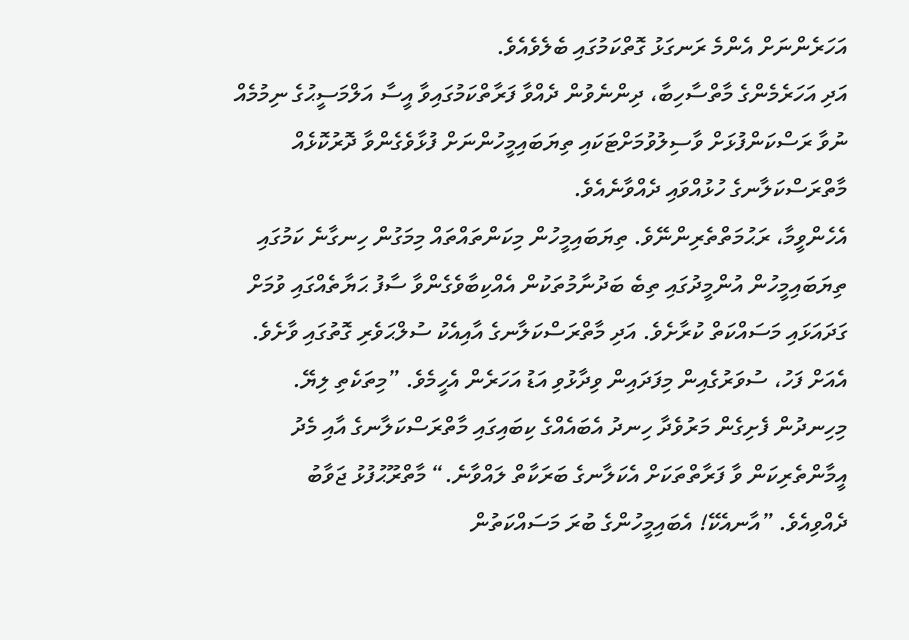އަހަރެންނަށް އެންމެ ރަނގަޅު ގޮތްކަމުގައި ބެލެވެއެވެ.
އަދި އަހަރެމެންގެ މާތްސާހިބާ، ދިންނެވުން ދެއްވާ ފަރާތްކަމުގައިވާ އީސާ އަލްމަސީޙުގެ ނިމުމެއް ނުވާ ރަސްކަންފުޅަށް ވާސިލުވުމަށްޓަކައި ތިޔަބައިމީހުންނަށް ފުޅާވެގެންވާ ދޮރުކޮޅެއް މާތްރަސްކަލާނގެ ހުޅުއްވައި ދެއްވާނެއެވެ.
އެހެންވީމާ، ރަޙުމަތްތެރިންނޭވެ. ތިޔަބައިމީހުން މިކަންތައްތައް މިމަގުން ހިނގާނެ ކަމުގައި ތިޔަބައިމީހުން އުންމީދުގައި ތިބެ ބަދުނާމުތަކުން އެއްކިބާވެގެންވާ ސާފު ޙަޔާތެއްގައި ވުމަށް ގަދައަޅައި މަސައްކަތް ކުރާށެވެ. އަދި މާތްރަސްކަލާނގެ އާއިއެކު ސުލްޙަވެރި ގޮތުގައި ވާށެވެ.
އެއަށް ފަހު، ސުވަރުގެއިން މިފަދައިން ވިދާޅުވި އަޑު އަހަރެން އެހީމެވެ. ”މިތަކެތި ލިޔޭ. މިހިނދުން ފެށިގެން މަރުވެދާ ހިނދު އެބައެއްގެ ކިބައިގައި މާތްރަސްކަލާނގެ އާއި މެދު އީމާންތެރިކަން ވާ ފަރާތްތަކަށް އެކަލާނގެ ބަރަކާތް ލައްވާނެ.“ މާތްރޫޙުފުޅު ޖަވާބު ދެއްވިއެވެ. ”އާނއެކޭ! އެބައިމީހުންގެ ބުރަ މަސައްކަތުން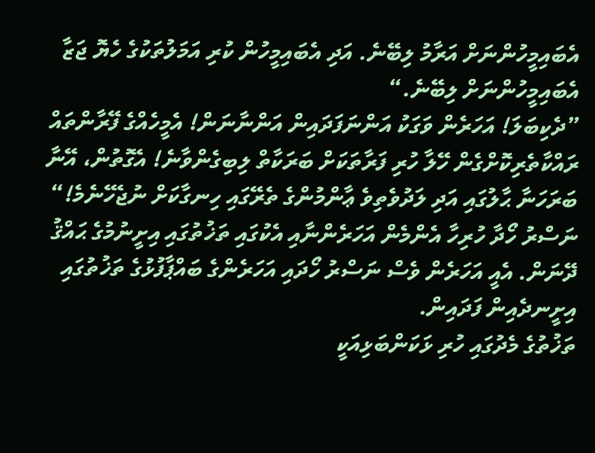އެބައިމީހުންނަށް އަރާމު ލިބޭނެ. އަދި އެބައިމީހުން ކުރި އަމަލުތަކުގެ ހެޔޮ ޖަޒާ އެބައިމީހުންނަށް ލިބޭނެ.“
”ދެކިބަލަ! އަހަރެން ވަގަކު އަންނަފަދައިން އަންނާނަން! އެމީހެއްގެ ފޭރާންތައް ރައްކާތެރިކޮށްގެން ހޭލާ ހުރި ފަރާތަކަށް ބަރަކާތް ލިބިގެންވާނެ! އެގޮތުން، އޭނާ ބަރަހަނާ ޙާލުގައި އަދި ލަދުވެތިވެ ޢާންމުންގެ ތެރޭގައި ހިނގާކަށް ނުޖެހޭނެމެ!“
ނަސްރު ހޯދާ ހުރިހާ އެންމެން އަހަރެންނާއި އެކުގައި ތަޚުތުގައި އިށީނުމުގެ ޙައްޤު ދޭނަން. އެއީ އަހަރެން ވެސް ނަސްރު ހޯދައި އަހަރެންގެ ބައްޕާފުޅުގެ ތަޚުތުގައި އިށީނދެއިން ފަދައިން.
ތަޚުތުގެ މެދުގައި ހުރި ޅަކަންބަޅިއަކީ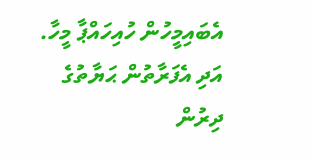އެބައިމީހުން ހުއިހައްޕާ މީހާ. އަދި އެފަރާތުން ޙަޔާތުގެ ދިރުން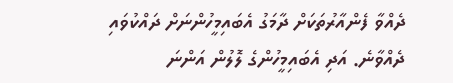ދެއްވާ ފެންއާރުތަކަށް ދާމަގު އެބައިމީހުންނަށް ދައްކުވައި ދެއްވާނެ. އަދި އެބައިމީހުންގެ ލޮލުން އަންނަ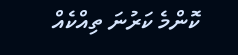ކޮންމެ ކަރުނަ ތިއްކެއް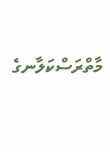މާތްރަސްކަލާނގެ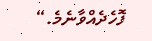ފޮހެދެއްވާނެމެ.“